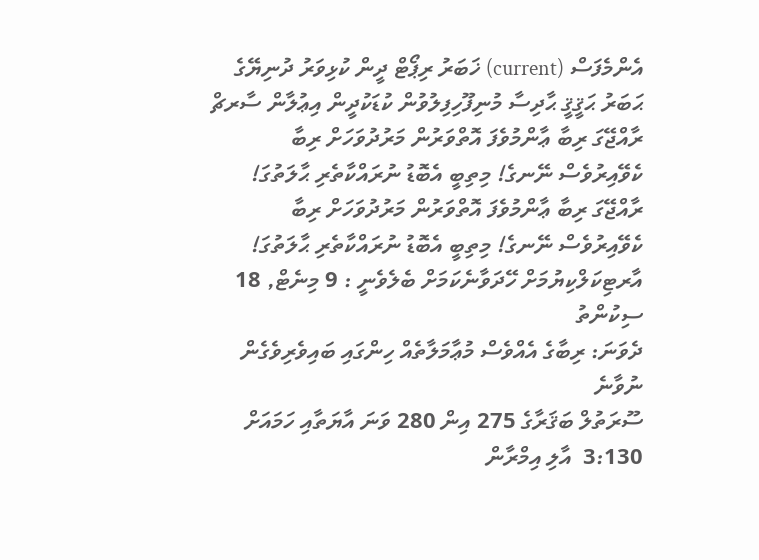އެންމެފަސް (current) ޚަބަރު ރިޕޯޓް ދީން ކުޅިވަރު ދުނިޔޭގެ ޙަބަރު ޙަޤީޤީ ޙާދިސާ މުނިފޫހިފިލުވުން ކުޑަކުދީން އިޢުލާން ސާރޗް
ރާއްޖޭގަ ރިބާ ޢާންމުވެފަ އޮތްވަރުން މަރުދުވަހަށް ރިބާ ކެވޭއިރުވެސް ނޭނގެ! މިތިބީ އެބޮޑު ނުރައްކާތެރި ޙާލަތުގަ!
ރާއްޖޭގަ ރިބާ ޢާންމުވެފަ އޮތްވަރުން މަރުދުވަހަށް ރިބާ ކެވޭއިރުވެސް ނޭނގެ! މިތިބީ އެބޮޑު ނުރައްކާތެރި ޙާލަތުގަ!
އާރޓިކަލްކިޔުމަށް ހޭދަވާނެކަމަށް ބެލެވެނީ : 9 މިނެޓް, 18 ސިކުންތު
ދެވަނަ: ރިބާގެ އެއްވެސް މުޢާމަލާތެއް ހިންގައި ބައިވެރިވެގެން ނުވާނެ
ސޫރަތުލް ބަޤަރާގެ 275 އިން 280 ވަނަ އާޔަތާއި ހަމައަށް
3:130  އާލި އިމްރާން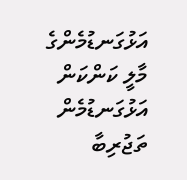އަޅުގަނޑުމެންގެ މާލީ ކަންކަން އަޅުގަނޑުމެން ތަޖުރިބާ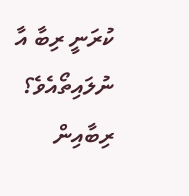ކުރަނީ ރިބާ އާ ނުލައިތޯއެވެ؟ ރިބާއިން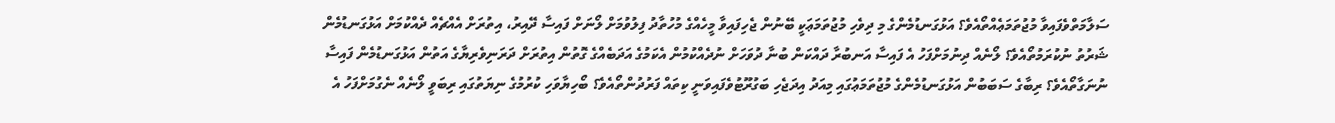ސަލާމަތްވެފައިވާ މުޖުތަމަޢެއްތޯއެވެ؟ އަޅުގަނޑުމެންގެ މި ދިވެހި މުޖުތަމަޢަކީ ބޭނުން ޖެހިފައިވާ މީހެއްގެ މުހުތާދު ފިލުވުމަށް ލޯނަށް ފައިސާ ދޭއިރު، އިތުރަށް އެއްޗެއް ދެއްކުމަށް އަޅުގަނޑުމެން ޝަރުތު ނުކުރަމުތޯއެވެ؟ ލޯނެއް ދިނުމަށްފަހު އެ ފައިސާ އަނބުރާ ދައްކަން ބުނާ ދުވަހަށް ނުދެއްކުމުން އެކަމުގެ އަދަބެއްގެ ގޮތުން އިތުރަށް ދަރަނިވެރިޔާގެ އަތުން އަޅުގަނޑުމެން ފައިސާ ނުނަގާތޯއެވެ؟ ރިބާގެ ސަބަބުން އަޅުގަނޑުމެންގެ މުޖުތަމަޢުގައި މިއަދު އިދަޖެހި ބަގުރޫޓުވެފައިވަނީ ކިތައް ފަރުދުންތޯއެވެ؟ ބޯހިޔާވަހި ކުރުމުގެ ނިޔަތުގައި ރިބަވީ ލޯނެއް ނެގުމަށްފަހު އެ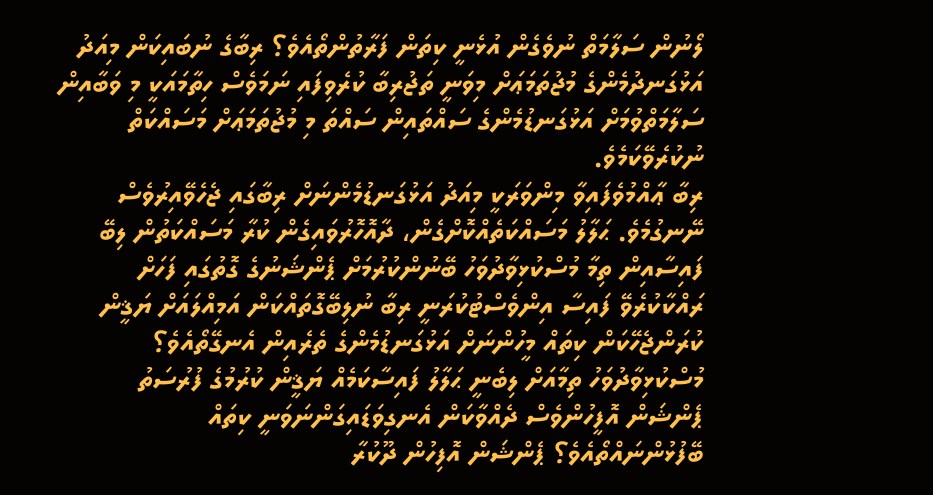ލޯނުން ސަލާމަތް ނުވެގެން އުޅެނީ ކިތަން ފަރާތުންތޯއެވެ؟ ރިބާގެ ނުބައިކަން މިއަދު އަޅުގަނދުމެންގެ މުޖުތަމަޢަށް މިވަނީ ތަޖުރިބާ ކުރެވިފައި ނަމަވެސް ހިތާމައަކީ މި ވަބާއިން ސަލާމަތްވުމަށް އަޅުގަނޑުމެންގެ ސައްތައިން ސައްތަ މި މުޖުތަމަޢަށް މަސައްކަތް ނުކުރެވޭކަމެވެ.
ރިބާ ޢާއްމުވެފައިވާ މިންވަރަކީ މިއަދު އަޅުގަނޑުމެންނަށް ރިބާގައި ޖެހެވޭއިރުވެސް ނޭނގުމެވެ. ޙަލާލު މަސައްކަތެއްކޮށްގެން، ދާއޮހޮރުވައިގެން ކުރާ މަސައްކަތުން ލިބޭ ފައިސާއިން ތިމާ މުސްކުޅިވާދުވަހު ބޭނުންކުރުމަށް ޕެންޝަނުގެ ގޮތުގައި ފަހަށް ރައްކާކުރެވޭ ފައިސާ އިންވެސްޓުކުރަނީ ރިބާ ނުލިބޭގޮތައްކަން އަމިއްލައަށް ޔަޤީން ކުރަންޖެހޭކަން ކިތައް މީހުންނަށް އަޅުގަނޑުމެންގެ ތެރެއިން އެނގޭތޯއެވެ؟  މުސްކުޅިވާދުވަހު ތިމާއަށް ލިބެނީ ޙަލާލު ފައިސާކަމެއް ޔަޤީން ކުރުމުގެ ފުރުސަތު ޕެންޝަން އޮފީހުންވެސް ދެއްވާކަން އެނގިވަޑައިގަންނަވަނީ ކިތައް ބޭފުޅުންނައްތޯއެވެ؟ ޕެންޝަން އޮފިހުން ދޫކުރާ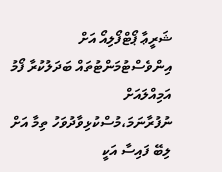ޝަރީޢާ ޕޯޓްފޯލިއޯ އަށް އިންވެސްޓުމަންޓުތައް ބަދަލުކުރާ ފޯމު އަމިއްލައަށް ނުފުރާނަމަ،މުސްކުޅިވާދުވަހު ތިމާ އަށް ލިބޭ ފައިސާ އަކީ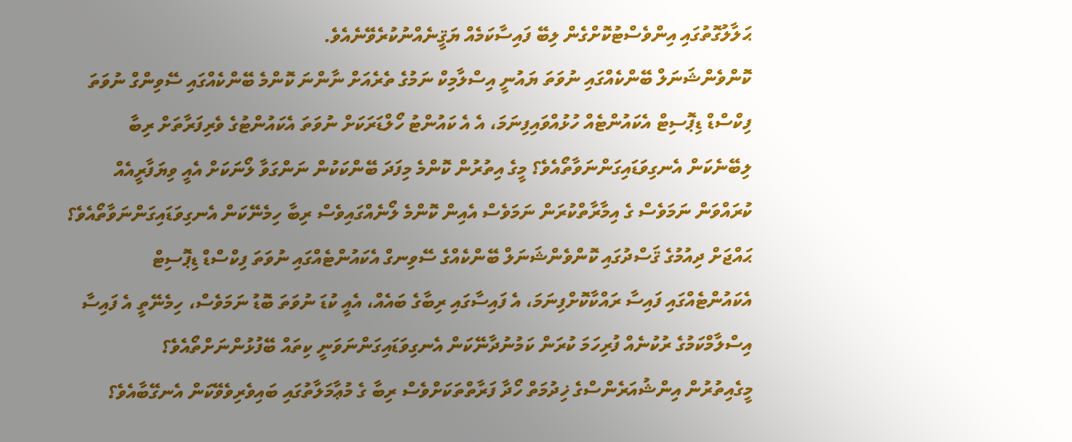ޙަލާލުގޮތުގައި އިންވެސްޓުކޮށްގެން ލިބޭ ފައިސާކަމެއް ޔަޤީނެއްނުކުރެވޭނެއެވެ.
ކޮންވެންޝަނަލް ބޭންކެއްގައި ނުވަތަ ޔައުނީ އިސްލާމިކް ނަމުގެ ތެރެއަށް ނާންނަ ކޮންމެ ބޭންކެއްގައި ސޭވިންގް ނުވަތަ ފިކްސްޑް ޑިޕޮސިޓް އެކައުންޓެއް ހުޅުއްވައިފިނަމަ، އެ އެ ކައުންޓު ހޯލްޑަރަކަށް ނުވަތަ އެކައުންޓުގެ ވެރިފަރާތަށް ރިބާ ލިބޭނެކަން އެނގިވަޑައިގަންނަވާތޯއެވެ؟ މީގެ އިތުރުން ކޮންމެ މިފަދަ ބޭންކަކުން ނަންގަވާ ލޯނަކަށް އެއީ ވިޔަފާރީއެއް ކުރައްވަން ނަމަވެސް ގެ އިމާރާތްކުރަން ނަމަވެސް އެއިން ކޮންމެ ލޯނެއްގައިވެސް ރިބާ ހިމެނޭކަން އެނގިވަޑައިގަންނަވާތޯއެވެ؟
ޙައްޖަށް ދިއުމުގެ ޤަސްދުގައި ކޮންވެންޝަނަލް ބޭންކެއްގެ ސޭވިނގް އެކައުންޓެއްގައި ނުވަތަ ފިކްސްޑް ޑިޕޮސިޓް އެކައުންޓެއްގައި ފައިސާ ރައްކާކޮށްފިނަމަ، އެ ފައިސާގައި ރިބާގެ ބައެއް، އެއީ ކުޑަ ނުވަތަ ބޮޑު ނަމަވެސް، ހިމެނޭތީ އެ ފައިސާ އިސްލާމްކަމުގެ ރުކުނެއް ފުރިހަމަ ކުރަން ކަމުނުދާނޭކަން އެނގިވަޑައިގަންނަވަނީ ކިތައް ބޭފުޅުންނަށްތޯއެވެ؟
މީގެއިތުރުން އިންޝުއަރެންސްގެ ޚިދުމަތް ހޯދާ ފަރާތްތަކަށްވެސް ރިބާ ގެ މުޢާމަލާތުގައި ބައިވެރިވެވޭކަން އެނގޭބާއެވެ؟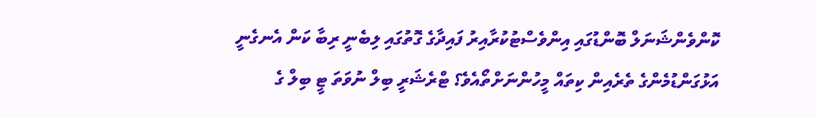ކޮންވެންޝަނަލް ބޮންޑުގައި އިންވެސްޓުކުރާއިރު ފައިދާގެ ގޮތުގައި ލިބެނީ ރިބާ ކަން އެނގެނީ އަޅުގަންޑުމެންގެ ތެރެއިން ކިތައް މީހުންނަށްތޯއެވެ؟ ޓްރެޝަރީ ބިލް ނުވަތަ ޓީ ބިލް ގެ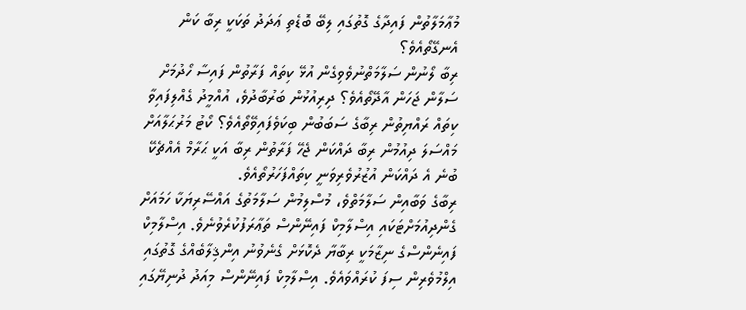މުޢާމަލާތުން ފައިދާގެ ގޮތުގައި ލިބޭ ބޮޑެތި ޢަދަދު ތަކަކީ ރިބާ ކަން އެނގޭތޯއެވެ؟
ރިބާ ލޯނުން ސަލާމަތްނުވެވިގެން އުޅޭ ކިތައް ފަރާތުން ފައިސާ ހޯދުމަށް ސަލާން ޖަހަން އާދޭތޯއެވެ؟ ދިރިއުޅުން ބަރުބާދުވެ، އުއްމީދު ގެއްލިފައިވާ ކިތައް ރައްޔިތުން ރިބާގެ ސަބަބުން ބިކަވެފައިވޭތޯއެވެ؟ ކޯޓު މަރުޙަލާއަށް މައްސަލަ ދިއުމުން ރިބާ ދައްކަން ޖެހޭ ފަރާތުން ރިބާ އަކީ ޙަރާމް އެއްޗެކޭ ބުނެ އެ ދައްކަން އުޒުރުވެރިވަނީ ކިތައްފަހަރުތޯއެވެ.
ރިބާގެ ވަބާއިން ސަލާމަތްވެ، މުސްލިމުން ސަލާމަތުގެ އައްސޭރިޔަކާ ހަމައަށް ގެންދިއުމަށްޓަކައި އިސްލާމިކް ފައިނޭންސް ތަޢާރަފުކުރެވުނެވެ. އިސްލާމިކް ފައިނެންސްގެ ނިޒާމަކީ ރިބާޔާ ދެކޮޅަށް ގެނެވުނު އިންޤިލާބެއްގެ ގޮތުގައި އިލްމުވެރިން ސިފަ ކުރައްވައެވެ. އިސްލާމިކް ފައިނޭންސް މިއަދު ދުނިޔޭގައި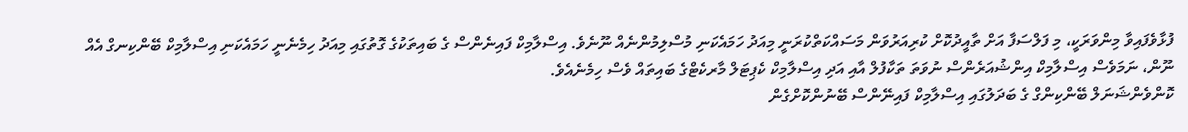ފުޅާވެފައިވާ މިންވަރަކީ، މި ފަލްސަފާ އަށް ތާއީދުކޮށް ކުރިއަރުވަން މަސައްކަތްކުރަނީ މިއަދު ހަމައެކަނި މުސްލިމުންނެއް ނޫނެވެ. އިސްލާމިކް ފައިނެންސް ގެ ބައިތަކުގެ ގޮތުގައި މިއަދު ހިމެނެނީ ހަމައެކަނި އިސްލާމިކް ބޭންކިނގް އެއް ނޫން، ނަމަވެސް އިސްލާމިކް އިންޝުއަރެންސް ނުވަތަ ތަކާފުލް އާއި އަދި އިސްލާމިކް ކެޕިޓަލް މާރކެޓްގެ ބައިތައް ވެސް ހިމެނެއެވެ.
ކޮންވެންޝަނަލް ބޭންކިންގް ގެ ބަދަލުގައި އިސްލާމިކް ފައިނޭންސް ބޭނުންކޮށްގެން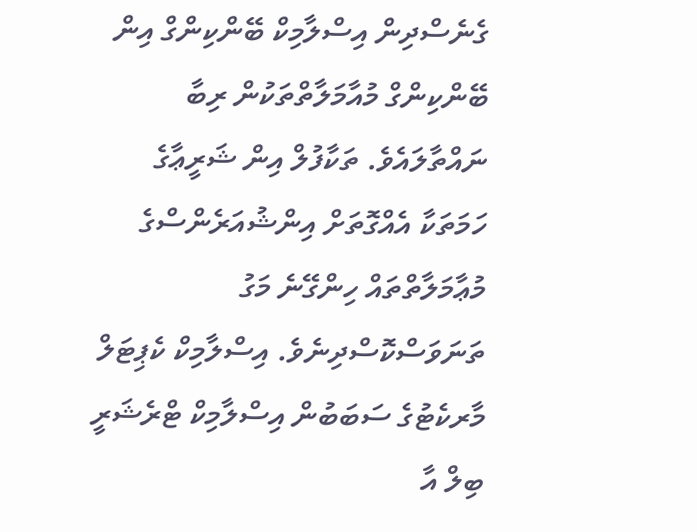ގެނެސްދިން އިސްލާމިކް ބޭންކިންގް އިން ބޭންކިންގް މުއާމަލާތްތަކުން ރިބާ ނައްތާލައެވެ. ތަކާފުލް އިން ޝަރީޢާގެ ހަމަތަކާ އެއްގޮތަށް އިންޝުއަރެންސްގެ މުޢާމަލާތްތައް ހިންގޭނެ މަގު ތަނަވަސްކޮސްދިނެވެ. އިސްލާމިކް ކެޕިޓަލް މާރކެޓުގެ ސަބަބުން އިސްލާމިކް ޓްރެޝަރީ ބިލް އާ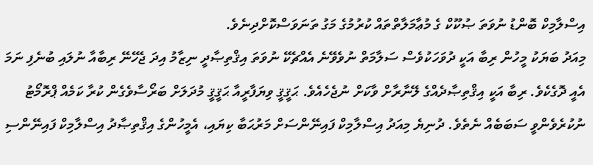އިސްލާމިކް ބޮންޑު ނުވަތަ ޞުކޫކް ގެ މުޢާމަލާތްތައް ކުރުމުގެ މަގު ތަނަވަސްކޮށްދިނެވެ.
މިއަދު ބަޔަކު މީހުން ރިބާ އަކީ ދުވަހަކުވެސް ސަލާމަތް ނުވެވޭނެ އެއްޗެކޭ ނުވަތަ އިޤްތިޞާދީ ނިޒާމު އިދަ ޖެހޭނޭ ރިބާއާ ނުލައި ބުނެފި ނަމަ އެއީ ދޮގެކެވެ. ރިބާ އަކީ އިޤްތިޞާދެއްގެ ލޭނާރާށް ވާކަށް ނުޖެހެއެވެ. ޙަޤީޤީ ވިޔަފާރީއާ ޙަޤީޤީ މުދަލަށް ބަރޯސާވެގެން ކުރާ ކަމެއް ޕްރޮމޯޓު ނުކުރެވެންވީ ސަބަބެއް ނެތެވެ. ދުނިޔެ މިއަދު އިސްލާމިކް ފައިނޭންސަށް މަރުޙަބާ ކިޔައި، އެމީހުންގެ އިޤްތިޞާދު އިސްލާމިކް ފައިނޭންސި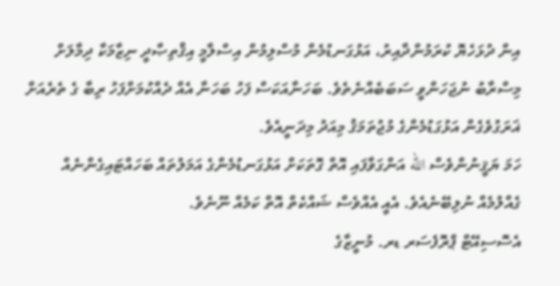އިން ދުޅަހެޔޮ ކުރަމުންދާއިރު، އަޅުގަނޑުމެން މުސްލިމުން އިސްލާމީ އިޤްތިޞާދީ ނިޒާމަކާ ދިމާލަށް މިސްރާބު ނުޖަހަންވީ ސަބަބެއްނެތެވެ. ބަހަނާއަކަސް ފަހު ބަހަނާ އެއް ދެއްކުމަށްފަހު ރިބާ ގެ ތެރެއަށް ޣަރަގުވެގެން އަޅުގަޑުމެންގެ މުޖުތަމަޤު މިއަދު މިދަނީއެވެ.
ހަމަ ޔަޤީނުންވެސް الله އަންގަވާފައި އޮތް ގޮތަކަށް އަޅުގަނޑުމެންގެ އަމަލުތައް ބަހައްޓައިގެންނެއް ގެއްލުމެއް ނުލިބޭނެއެވެ. އެއީ އެއްވެސް ޝައްކެތް އޮތް ކަމެއް ނޫނެވެ.
އެސޮސިއޭޓް ޕްރޮފެސަރ ޑރ. މުނީޒާގެ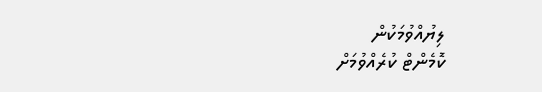ލިޔުއްވުމަކުން
ކޮމެންޓް ކުރެއްވުމަށް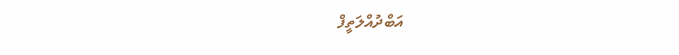އަބްދުއްލަތީފް